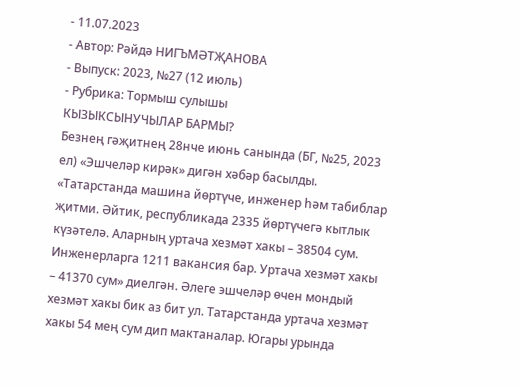- 11.07.2023
- Автор: Рәйдә НИГЪМӘТҖАНОВА
- Выпуск: 2023, №27 (12 июль)
- Рубрика: Тормыш сулышы
КЫЗЫКСЫНУЧЫЛАР БАРМЫ?
Безнең гәҗитнең 28нче июнь санында (БГ, №25, 2023 ел) «Эшчеләр кирәк» дигән хәбәр басылды. «Татарстанда машина йөртүче, инженер һәм табиблар җитми. Әйтик, республикада 2335 йөртүчегә кытлык күзәтелә. Аларның уртача хезмәт хакы – 38504 сум. Инженерларга 1211 вакансия бар. Уртача хезмәт хакы – 41370 сум» диелгән. Әлеге эшчеләр өчен мондый хезмәт хакы бик аз бит ул. Татарстанда уртача хезмәт хакы 54 мең сум дип мактаналар. Югары урында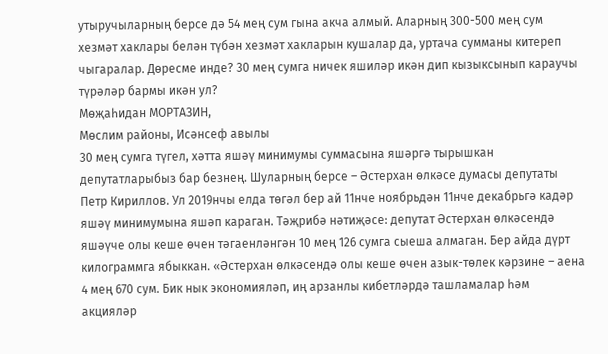утыручыларның берсе дә 54 мең сум гына акча алмый. Аларның 300-500 мең сум хезмәт хаклары белән түбән хезмәт хакларын кушалар да, уртача сумманы китереп чыгаралар. Дөресме инде? 30 мең сумга ничек яшиләр икән дип кызыксынып караучы түрәләр бармы икән ул?
Мөҗаһидан МОРТАЗИН,
Мөслим районы, Исәнсеф авылы
30 мең сумга түгел, хәтта яшәү минимумы суммасына яшәргә тырышкан депутатларыбыз бар безнең. Шуларның берсе – Әстерхан өлкәсе думасы депутаты Петр Кириллов. Ул 2019нчы елда төгәл бер ай 11нче ноябрьдән 11нче декабрьгә кадәр яшәү минимумына яшәп караган. Тәҗрибә нәтиҗәсе: депутат Әстерхан өлкәсендә яшәүче олы кеше өчен тәгаенләнгән 10 мең 126 сумга сыеша алмаган. Бер айда дүрт килограммга ябыккан. «Әстерхан өлкәсендә олы кеше өчен азык-төлек кәрзине – аена 4 мең 670 сум. Бик нык экономияләп, иң арзанлы кибетләрдә ташламалар һәм акцияләр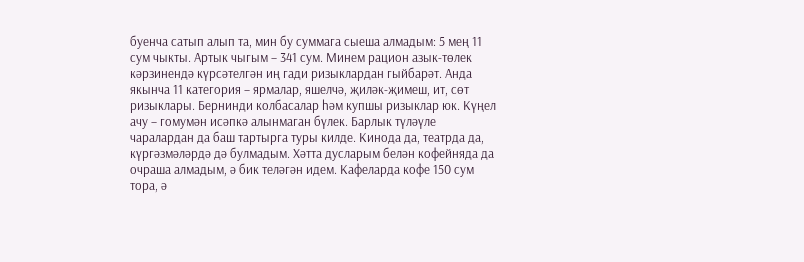буенча сатып алып та, мин бу суммага сыеша алмадым: 5 мең 11 сум чыкты. Артык чыгым – 341 сум. Минем рацион азык-төлек кәрзинендә күрсәтелгән иң гади ризыклардан гыйбарәт. Анда якынча 11 категория – ярмалар, яшелчә, җиләк-җимеш, ит, сөт ризыклары. Бернинди колбасалар һәм купшы ризыклар юк. Күңел ачу – гомумән исәпкә алынмаган бүлек. Барлык түләүле чаралардан да баш тартырга туры килде. Кинода да, театрда да, күргәзмәләрдә дә булмадым. Хәтта дусларым белән кофейняда да очраша алмадым, ә бик теләгән идем. Кафеларда кофе 150 сум тора, ә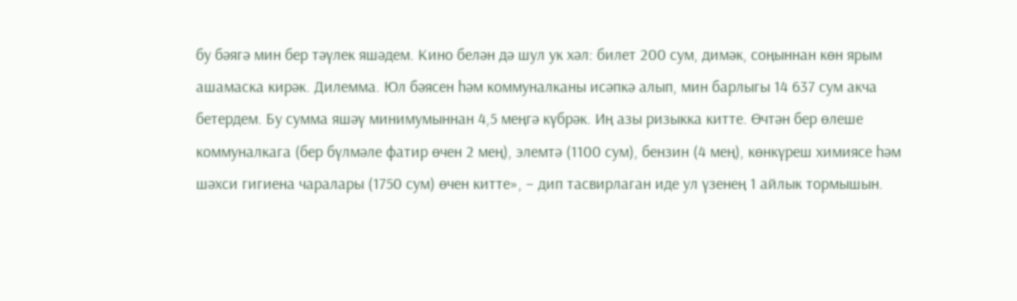бу бәягә мин бер тәүлек яшәдем. Кино белән дә шул ук хәл: билет 200 сум, димәк, соңыннан көн ярым ашамаска кирәк. Дилемма. Юл бәясен һәм коммуналканы исәпкә алып, мин барлыгы 14 637 сум акча бетердем. Бу сумма яшәү минимумыннан 4,5 меңгә күбрәк. Иң азы ризыкка китте. Өчтән бер өлеше коммуналкага (бер бүлмәле фатир өчен 2 мең), элемтә (1100 сум), бензин (4 мең), көнкүреш химиясе һәм шәхси гигиена чаралары (1750 сум) өчен китте», – дип тасвирлаган иде ул үзенең 1 айлык тормышын.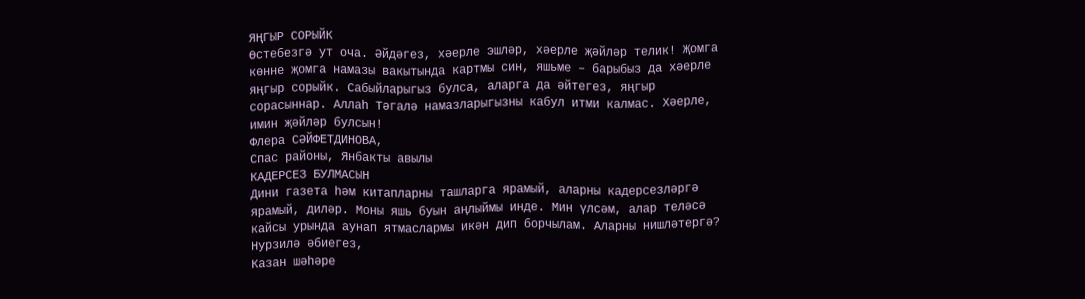ЯҢГЫР СОРЫЙК
Өстебезгә ут оча. Әйдәгез, хәерле эшләр, хәерле җәйләр телик! Җомга көнне җомга намазы вакытында картмы син, яшьме – барыбыз да хәерле яңгыр сорыйк. Сабыйларыгыз булса, аларга да әйтегез, яңгыр сорасыннар. Аллаһ Тәгалә намазларыгызны кабул итми калмас. Хәерле, имин җәйләр булсын!
Флера СӘЙФЕТДИНОВА,
Спас районы, Янбакты авылы
КАДЕРСЕЗ БУЛМАСЫН
Дини газета һәм китапларны ташларга ярамый, аларны кадерсезләргә ярамый, диләр. Моны яшь буын аңлыймы инде. Мин үлсәм, алар теләсә кайсы урында аунап ятмаслармы икән дип борчылам. Аларны нишләтергә?
Нурзилә әбиегез,
Казан шәһәре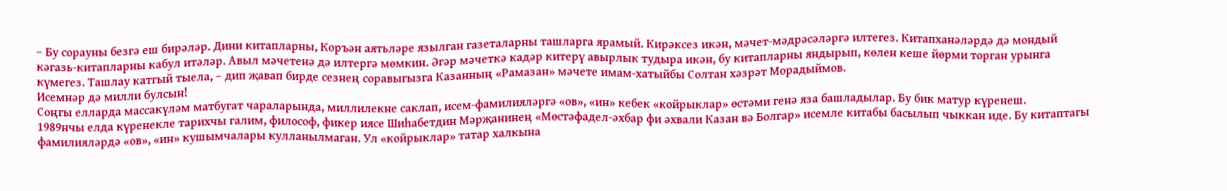– Бу сорауны безгә еш бирәләр. Дини китапларны, Коръән аятьләре язылган газеталарны ташларга ярамый. Кирәксез икән, мәчет-мәдрәсәләргә илтегез. Китапханәләрдә дә мондый кәгазь-китапларны кабул итәләр. Авыл мәчетенә дә илтергә мөмкин. Әгәр мәчеткә кадәр китерү авырлык тудыра икән, бу китапларны яндырып, көлен кеше йөрми торган урынга күмегез. Ташлау катгый тыела, – дип җавап бирде сезнең соравыгызга Казанның «Рамазан» мәчете имам-хатыйбы Солтан хәзрәт Морадыймов.
Исемнәр дә милли булсын!
Соңгы елларда массакүләм матбугат чараларында, миллилекне саклап, исем-фамилияләргә «ов», «ин» кебек «койрыклар» өстәми генә яза башладылар. Бу бик матур күренеш.
1989нчы елда күренекле тарихчы галим, философ, фикер иясе Шиһабетдин Мәрҗанинең «Мөстәфадел-әхбар фи әхвали Казан вә Болгар» исемле китабы басылып чыккан иде. Бу китаптагы фамилияләрдә «ов», «ин» кушымчалары кулланылмаган. Ул «койрыклар» татар халкына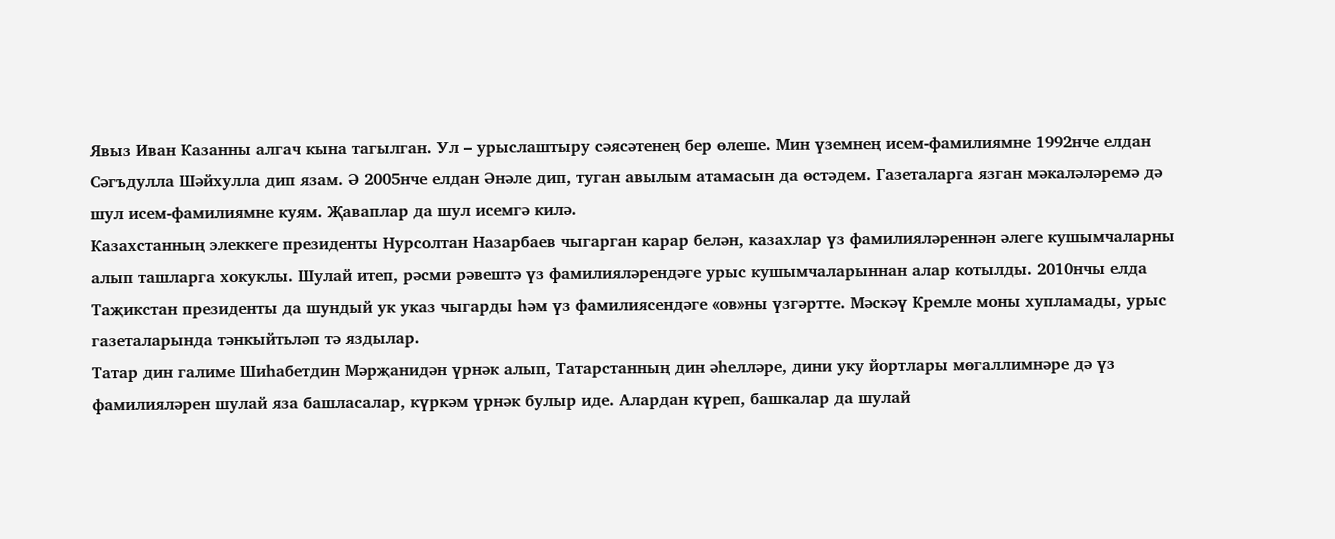Явыз Иван Казанны алгач кына тагылган. Ул – урыслаштыру сәясәтенең бер өлеше. Мин үземнең исем-фамилиямне 1992нче елдан Сәгъдулла Шәйхулла дип язам. Ә 2005нче елдан Әнәле дип, туган авылым атамасын да өстәдем. Газеталарга язган мәкаләләремә дә шул исем-фамилиямне куям. Җаваплар да шул исемгә килә.
Казахстанның элеккеге президенты Нурсолтан Назарбаев чыгарган карар белән, казахлар үз фамилияләреннән әлеге кушымчаларны алып ташларга хокуклы. Шулай итеп, рәсми рәвештә үз фамилияләрендәге урыс кушымчаларыннан алар котылды. 2010нчы елда Таҗикстан президенты да шундый ук указ чыгарды һәм үз фамилиясендәге «ов»ны үзгәртте. Мәскәү Кремле моны хупламады, урыс газеталарында тәнкыйтьләп тә яздылар.
Татар дин галиме Шиһабетдин Мәрҗанидән үрнәк алып, Татарстанның дин әһелләре, дини уку йортлары мөгаллимнәре дә үз фамилияләрен шулай яза башласалар, күркәм үрнәк булыр иде. Алардан күреп, башкалар да шулай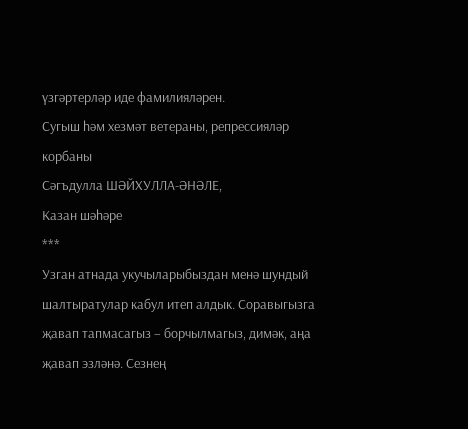үзгәртерләр иде фамилияләрен.
Сугыш һәм хезмәт ветераны, репрессияләр корбаны
Сәгъдулла ШӘЙХУЛЛА-ӘНӘЛЕ,
Казан шәһәре
***
Узган атнада укучыларыбыздан менә шундый шалтыратулар кабул итеп алдык. Соравыгызга җавап тапмасагыз – борчылмагыз, димәк, аңа җавап эзләнә. Сезнең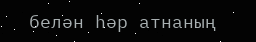белән һәр атнаның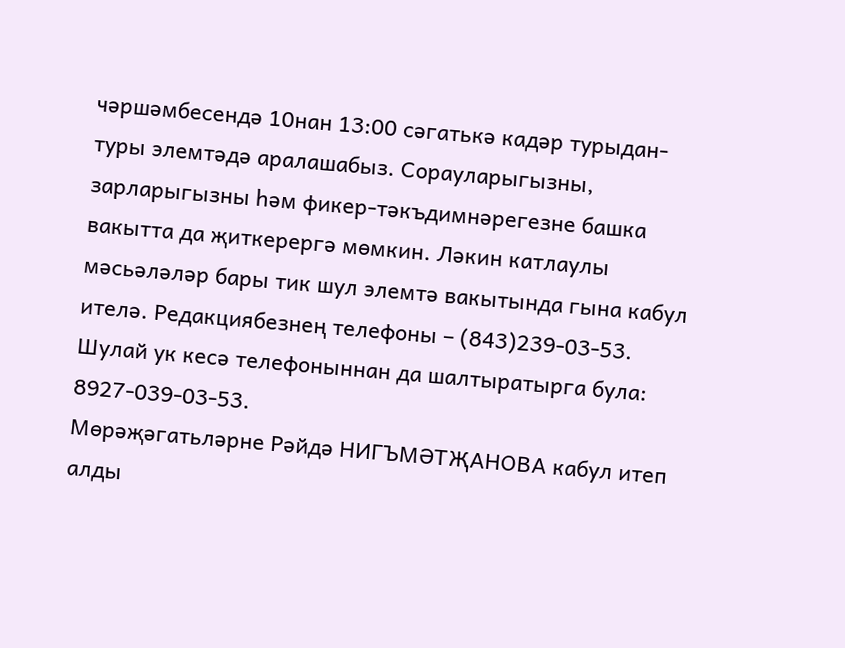чәршәмбесендә 10нан 13:00 сәгатькә кадәр турыдан-туры элемтәдә аралашабыз. Сорауларыгызны, зарларыгызны һәм фикер-тәкъдимнәрегезне башка вакытта да җиткерергә мөмкин. Ләкин катлаулы мәсьәләләр бары тик шул элемтә вакытында гына кабул ителә. Редакциябезнең телефоны – (843)239-03-53. Шулай ук кесә телефоныннан да шалтыратырга була: 8927-039-03-53.
Мөрәҗәгатьләрне Рәйдә НИГЪМӘТҖАНОВА кабул итеп алды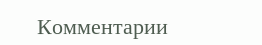Комментарии